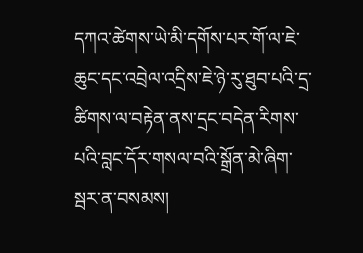དཀའ་ཚེགས་ཡེ་མི་དགོས་པར་གོ་ལ་ཇེ་ཆུང་དང་འབྲེལ་འདྲིས་ཇེ་ཉེ་རུ་ཐུབ་པའི་དྲ་ཚིགས་ལ་བརྟེན་ནས་དྲང་བདེན་རིགས་པའི་བླང་དོར་གསལ་བའི་སྒྲོན་མེ་ཞིག་སྦར་ན་བསམས།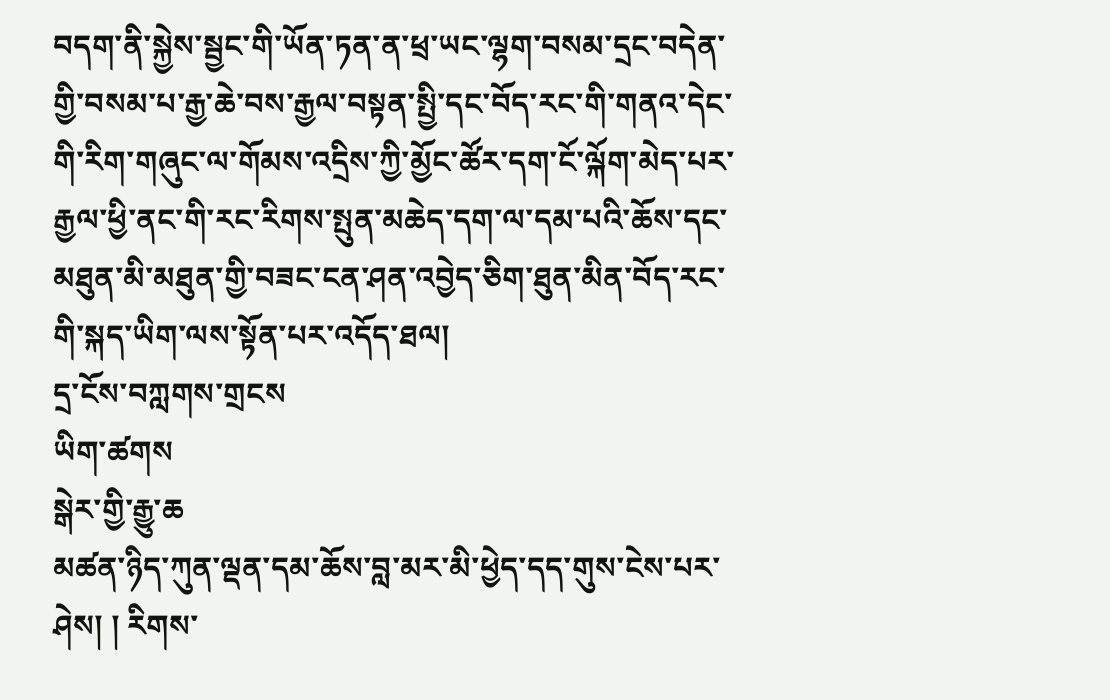བདག་ནི་སྐྱེས་སྦྱང་གི་ཡོན་ཏན་ན་ཕྲ་ཡང་ལྷག་བསམ་དྲང་བདེན་གྱི་བསམ་པ་རྒྱ་ཆེ་བས་རྒྱལ་བསྟན་སྤྱི་དང་བོད་རང་གི་གནའ་དེང་གི་རིག་གཞུང་ལ་གོམས་འདྲིས་ཀྱི་མྱོང་ཚོར་དག་ངོ་ལྐོག་མེད་པར་རྒྱལ་ཕྱི་ནང་གི་རང་རིགས་སྤུན་མཆེད་དག་ལ་དམ་པའི་ཆོས་དང་མཐུན་མི་མཐུན་གྱི་བཟང་ངན་ཤན་འབྱེད་ཅིག་ཐུན་མིན་བོད་རང་གི་སྐད་ཡིག་ལས་སྟོན་པར་འདོད་ཐལ།
དྲ་ངོས་བཀླགས་གྲངས
ཡིག་ཚགས
སྒེར་གྱི་རྒྱུ་ཆ
མཚན་ཉིད་ཀུན་ལྡན་དམ་ཆོས་བླ་མར་མི་ཕྱེད་དད་གུས་ངེས་པར་ཤེས། ། རིགས་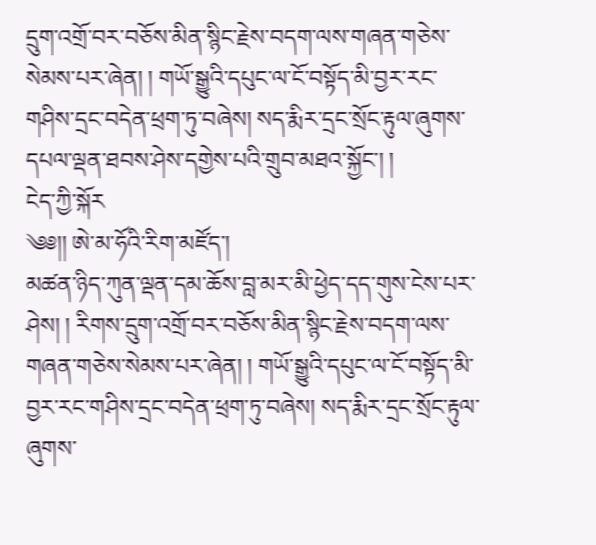དྲུག་འགྲོ་བར་བཅོས་མིན་སྙིང་རྗེས་བདག་ལས་གཞན་གཅེས་སེམས་པར་ཞེན། ། གཡོ་སྒྱུའི་དཔུང་ལ་ངོ་བསྟོད་མི་བྱར་རང་གཤིས་དྲང་བདེན་ཕྲག་ཏུ་བཞེས། སད་རྨིར་དྲང་སྲོང་རྟུལ་ཞུགས་དཔལ་ལྡན་ཐབས་ཤེས་དགྱེས་པའི་གྲུབ་མཐའ་སྐྱོང་། །
ངེད་ཀྱི་སྐོར
༄༅།། ཨེ་མ་ཧོའི་རིག་མཛོད་།
མཚན་ཉིད་ཀུན་ལྡན་དམ་ཆོས་བླ་མར་མི་ཕྱེད་དད་གུས་ངེས་པར་ཤེས། ། རིགས་དྲུག་འགྲོ་བར་བཅོས་མིན་སྙིང་རྗེས་བདག་ལས་གཞན་གཅེས་སེམས་པར་ཞེན། ། གཡོ་སྒྱུའི་དཔུང་ལ་ངོ་བསྟོད་མི་བྱར་རང་གཤིས་དྲང་བདེན་ཕྲག་ཏུ་བཞེས། སད་རྨིར་དྲང་སྲོང་རྟུལ་ཞུགས་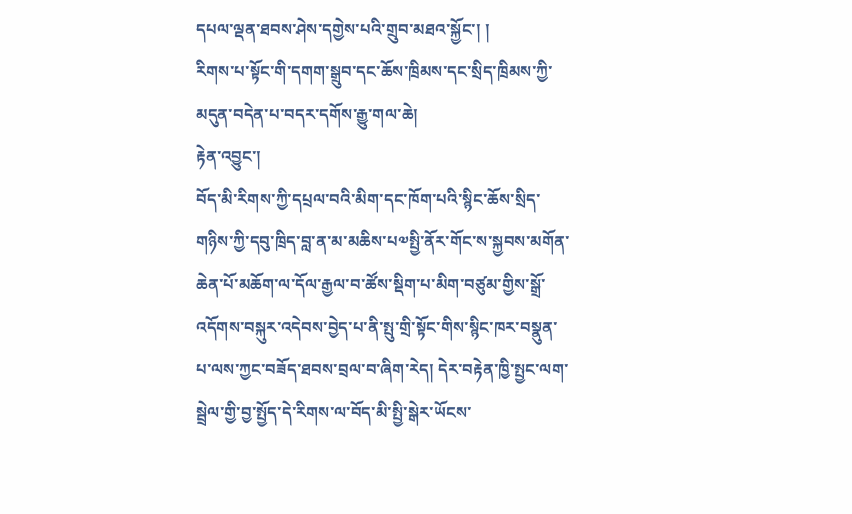དཔལ་ལྡན་ཐབས་ཤེས་དགྱེས་པའི་གྲུབ་མཐའ་སྐྱོང་། །
རིགས་པ་སྟོང་གི་དགག་སྒྲུབ་དང་ཆོས་ཁྲིམས་དང་སྲིད་ཁྲིམས་ཀྱི་མདུན་བདེན་པ་བདར་དགོས་རྒྱུ་གལ་ཆེ།
རྟེན་འབྱུང་།
བོད་མི་རིགས་ཀྱི་དཔྲལ་བའི་མིག་དང་ཁོག་པའི་སྙིང་ཆོས་སྲིད་གཉིས་ཀྱི་དབུ་ཁྲིད་བླ་ན་མ་མཆིས་པ༧སྤྱི་ནོར་གོང་ས་སྐྱབས་མགོན་ཆེན་པོ་མཆོག་ལ་དོལ་རྒྱལ་བ་ཚོས་སྡིག་པ་མིག་བཙུམ་གྱིས་སྒྲོ་འདོགས་བསྐུར་འདེབས་བྱེད་པ་ནི་སྤུ་གྲི་སྟོང་གིས་སྙིང་ཁར་བསྣུན་པ་ལས་ཀྱང་བཟོད་ཐབས་བྲལ་བ་ཞིག་རེད། དེར་བརྟེན་ཁྱི་སྤྱང་ལག་སྦྲེལ་གྱི་བྱ་སྤྱོད་དེ་རིགས་ལ་བོད་མི་སྤྱི་སྒེར་ཡོངས་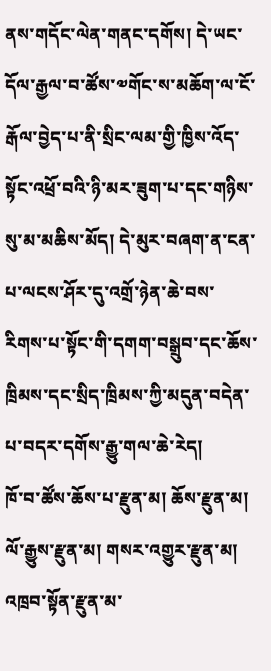ནས་གདོང་ལེན་གནང་དགོས། དེ་ཡང་དོལ་རྒྱལ་བ་ཚོས་༧གོང་ས་མཆོག་ལ་ངོ་རྒོལ་བྱེད་པ་ནི་སྲིང་ལམ་གྱི་ཁྱིས་འོད་སྟོང་འཕྲོ་བའི་ཉི་མར་ཟུག་པ་དང་གཉིས་སུ་མ་མཆིས་མོད། དེ་མུར་བཞག་ན་ངན་པ་ལངས་ཤོར་དུ་འགྲོ་ཉེན་ཆེ་བས་རིགས་པ་སྟོང་གི་དགག་བསྒྲུབ་དང་ཆོས་ཁྲིམས་དང་སྲིད་ཁྲིམས་ཀྱི་མདུན་བདེན་པ་བདར་དགོས་རྒྱུ་གལ་ཆེ་རེད།
ཁོ་བ་ཚོས་ཆོས་པ་རྫུན་མ། ཆོས་རྫུན་མ། ལོ་རྒྱུས་རྫུན་མ། གསར་འགྱུར་རྫུན་མ། འཁྲབ་སྟོན་རྫུན་མ་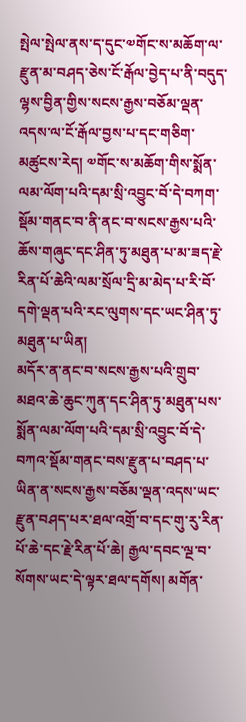སྤེལ་སྤེལ་ནས་ད་དུང་༧གོང་ས་མཆོག་ལ་རྫུན་མ་བཤད་ཅེས་ངོ་རྒོལ་བྱེད་པ་ནི་བདུད་ལྷས་བྱིན་གྱིས་སངས་རྒྱས་བཅོམ་ལྡན་འདས་ལ་ངོ་རྒོལ་བྱས་པ་དང་གཅིག་མཚུངས་རེད། ༧གོང་ས་མཆོག་གིས་སྨོན་ལམ་ལོག་པའི་དམ་སྲི་འབྱུང་བོ་དེ་བཀག་སྡོམ་གནང་བ་ནི་ནང་བ་སངས་རྒྱས་པའི་ཆོས་གཞུང་དང་ཤིན་ཏུ་མཐུན་པ་མ་ཟད་རྗེ་རིན་པོ་ཆེའི་ལམ་སྲོལ་དྲི་མ་མེད་པ་རི་བོ་དགེ་ལྡན་པའི་རང་ལུགས་དང་ཡང་ཤིན་ཏུ་མཐུན་པ་ཡིན།
མདོར་ན་ནང་བ་སངས་རྒྱས་པའི་གྲུབ་མཐའ་ཆེ་ཆུང་ཀུན་དང་ཤིན་ཏུ་མཐུན་པས་སྨོན་ལམ་ལོག་པའི་དམ་སྲི་འབྱུང་བོ་དེ་བཀའ་སྡོམ་གནང་བས་རྫུན་པ་བཤད་པ་ཡིན་ན་སངས་རྒྱས་བཅོམ་ལྡན་འདས་ཡང་རྫུན་བཤད་པར་ཐལ་འགྲོ་བ་དང་གུ་རུ་རིན་པོ་ཆེ་དང་རྗེ་རིན་པོ་ཆེ། རྒྱལ་དབང་ལྔ་བ་སོགས་ཡང་དེ་ལྟར་ཐལ་དགོས། མགོན་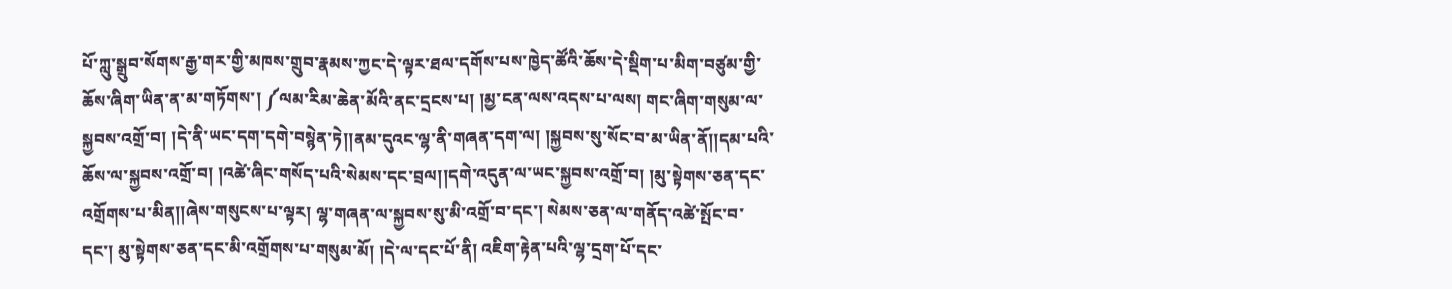པོ་ཀླུ་སྒྲུབ་སོགས་རྒྱ་གར་གྱི་མཁས་གྲུབ་རྣམས་ཀྱང་དེ་ལྟར་ཐལ་དགོས་པས་ཁྱེད་ཚོའི་ཆོས་དེ་སྡིག་པ་མིག་བཙུམ་གྱི་ཆོས་ཞིག་ཡིན་ན་མ་གཏོགས་། ༼ལམ་རིམ་ཆེན་མོའི་ནང་དྲངས་པ། །མྱ་ངན་ལས་འདས་པ་ལས། གང་ཞིག་གསུམ་ལ་སྐྱབས་འགྲོ་བ། །དེ་ནི་ཡང་དག་དགེ་བསྙེན་ཏེ།།ནམ་དུའང་ལྷ་ནི་གཞན་དག་ལ། །སྐྱབས་སུ་སོང་བ་མ་ཡིན་ནོ།།དམ་པའི་ཆོས་ལ་སྐྱབས་འགྲོ་བ། །འཚེ་ཞིང་གསོད་པའི་སེམས་དང་བྲལ།།དགེ་འདུན་ལ་ཡང་སྐྱབས་འགྲོ་བ། །མུ་སྟེགས་ཅན་དང་འགྲོགས་པ་མིན།།ཞེས་གསུངས་པ་ལྟར། ལྷ་གཞན་ལ་སྐྱབས་སུ་མི་འགྲོ་བ་དང་། སེམས་ཅན་ལ་གནོད་འཚེ་སྤོང་བ་དང་། མུ་སྟེགས་ཅན་དང་མི་འགྲོགས་པ་གསུམ་མོ། །དེ་ལ་དང་པོ་ནི། འཇིག་རྟེན་པའི་ལྷ་དྲག་པོ་དང་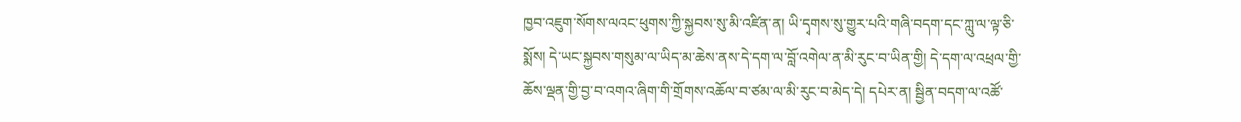ཁྱབ་འཇུག་སོགས་ལའང་ཕུགས་ཀྱི་སྐྱབས་སུ་མི་འཛིན་ན། ཡི་དྭགས་སུ་གྱུར་པའི་གཞི་བདག་དང་ཀླུ་ལ་ལྟ་ཅི་སྨོས། དེ་ཡང་སྐྱབས་གསུམ་ལ་ཡིད་མ་ཆེས་ནས་དེ་དག་ལ་བློ་འགེལ་ན་མི་རུང་བ་ཡིན་གྱི། དེ་དག་ལ་འཕྲལ་གྱི་ཆོས་ལྡན་གྱི་བྱ་བ་འགའ་ཞིག་གི་གྲོགས་འཆོལ་བ་ཙམ་ལ་མི་རུང་བ་མེད་དེ། དཔེར་ན། སྦྱིན་བདག་ལ་འཚོ་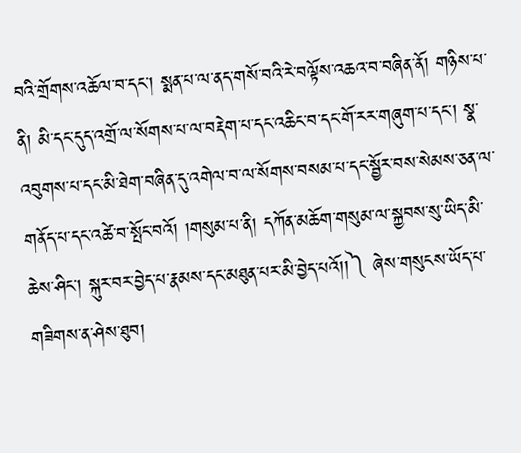བའི་གྲོགས་འཆོལ་བ་དང་། སྨན་པ་ལ་ནད་གསོ་བའི་རེ་བལྟོས་འཆའ་བ་བཞིན་ནོ། གཉིས་པ་ནི། མི་དང་དུད་འགྲོ་ལ་སོགས་པ་ལ་བརྡེག་པ་དང་འཆིང་བ་དང་གོ་རར་གཞུག་པ་དང་། སྣ་འབུགས་པ་དང་མི་ཐེག་བཞིན་དུ་འགེལ་བ་ལ་སོགས་བསམ་པ་དང་སྦྱོར་བས་སེམས་ཅན་ལ་གནོད་པ་དང་འཚེ་བ་སྤོང་བའོ། །གསུམ་པ་ནི། དཀོན་མཆོག་གསུམ་ལ་སྐྱབས་སུ་ཡིད་མི་ཆེས་ཤིང་། སྐུར་བར་བྱེད་པ་རྣམས་དང་མཐུན་པར་མི་བྱེད་པའོ།།༽ ཞེས་གསུངས་ཡོད་པ་གཟིགས་ན་ཤེས་ཐུབ།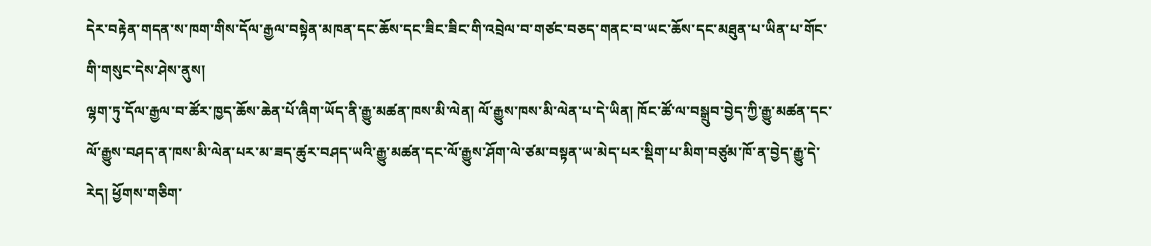དེར་བརྟེན་གདན་ས་ཁག་གིས་དོལ་རྒྱལ་བསྟེན་མཁན་དང་ཆོས་དང་ཟིང་ཟིང་གི་འབྲེལ་བ་གཙང་བཅད་གནང་བ་ཡང་ཆོས་དང་མཐུན་པ་ཡིན་པ་གོང་གི་གསུང་དེས་ཤེས་ནུས།
ལྷག་ཏུ་དོལ་རྒྱལ་བ་ཚོར་ཁྱད་ཆོས་ཆེན་པོ་ཞིག་ཡོད་ནི་རྒྱུ་མཚན་ཁས་མི་ལེན། ལོ་རྒྱུས་ཁས་མི་ལེན་པ་དེ་ཡིན། ཁོང་ཚོ་ལ་བསྒྲུབ་བྱེད་ཀྱི་རྒྱུ་མཚན་དང་ལོ་རྒྱུས་བཤད་ན་ཁས་མི་ལེན་པར་མ་ཟད་ཚུར་བཤད་ཡའི་རྒྱུ་མཚན་དང་ལོ་རྒྱུས་ཤོག་ལེ་ཙམ་བསྟན་ཡ་མེད་པར་སྡིག་པ་མིག་བཙུམ་ཁོ་ན་བྱེད་རྒྱུ་དེ་རེད། ཕྱོགས་གཅིག་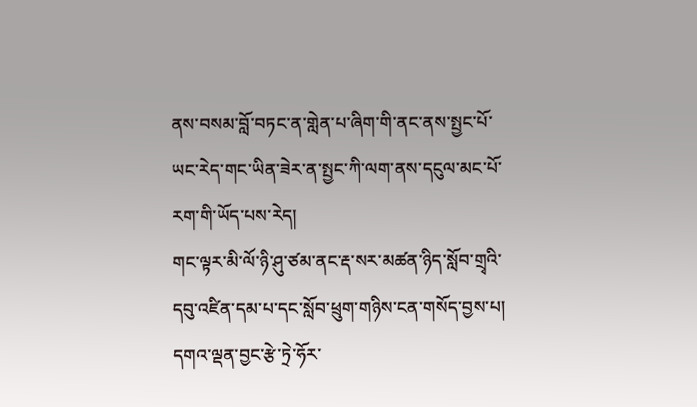ནས་བསམ་བློ་བཏང་ན་གླེན་པ་ཞིག་གི་ནང་ནས་སྤྱང་པོ་ཡང་རེད་གང་ཡིན་ཟེར་ན་སྤྱང་ཀི་ལག་ནས་དངུལ་མང་པོ་རག་གི་ཡོད་པས་རེད།
གང་ལྟར་མི་ལོ་ཉི་ཤུ་ཙམ་ནང་རྡ་སར་མཚན་ཉིད་སློབ་གྲྭའི་དབུ་འཛིན་དམ་པ་དང་སློབ་ཕྲུག་གཉིས་ངན་གསོད་བྱས་པ། དགའ་ལྡན་བྱང་རྩེ་ཏྲེ་ཧོར་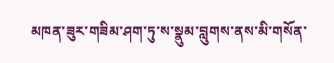མཁན་ཟུར་གཟིམ་ཤག་ཏུ་ས་སྣུམ་བླུགས་ནས་མི་གསོན་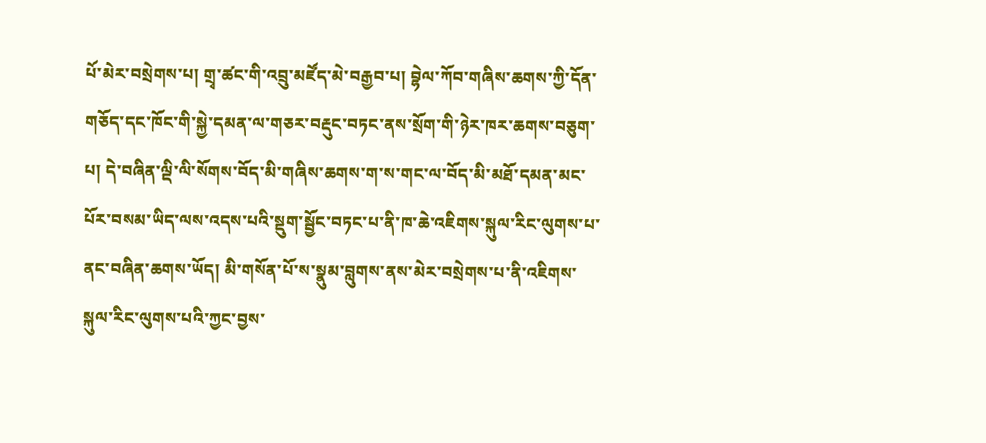པོ་མེར་བསྲེགས་པ། གྲྭ་ཚང་གི་འབྲུ་མཛོད་མེ་བརྒྱབ་པ། བྷེལ་ཀོབ་གཞིས་ཆགས་ཀྱི་དོན་གཅོད་དང་ཁོང་གི་སྐྱེ་དམན་ལ་གཅར་བརྡུང་བཏང་ནས་སྲོག་གི་ཉེར་ཁར་ཆགས་བཅུག་པ། དེ་བཞིན་ལྡི་ལི་སོགས་བོད་མི་གཞིས་ཆགས་ག་ས་གང་ལ་བོད་མི་མཐོ་དམན་མང་པོར་བསམ་ཡིད་ལས་འདས་པའི་སྡུག་སྦྱོང་བཏང་པ་ནི་ཁ་ཆེ་འཇིགས་སྐུལ་རིང་ལུགས་པ་ནང་བཞིན་ཆགས་ཡོད། མི་གསོན་པོ་ས་སྣུམ་བླུགས་ནས་མེར་བསྲེགས་པ་ནི་འཇིགས་སྐུལ་རིང་ལུགས་པའི་ཀྱང་བྱས་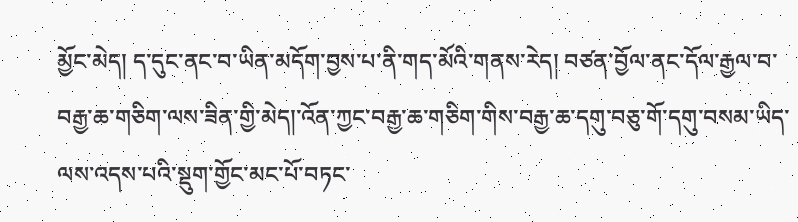མྱོང་མེད། ད་དུང་ནང་བ་ཡིན་མདོག་བྱས་པ་ནི་གད་མོའི་གནས་རེད། བཙན་བྱོལ་ནང་དོལ་རྒྱལ་བ་བརྒྱ་ཆ་གཅིག་ལས་ཟིན་གྱི་མེད།་འོན་ཀྱང་བརྒྱ་ཆ་གཅིག་གིས་བརྒྱ་ཆ་དགུ་བཅུ་གོ་དགུ་བསམ་ཡིད་ལས་འདས་པའི་སྡུག་གྱོང་མང་པོ་བཏང་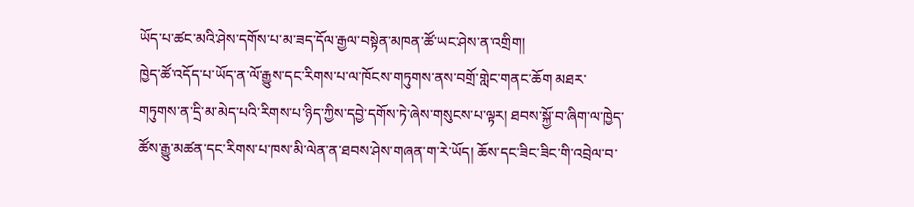ཡོད་པ་ཚང་མའི་ཤེས་དགོས་པ་མ་ཟད་དོལ་རྒྱལ་བསྟེན་མཁན་ཚོ་ཡང་ཤེས་ན་འགྲིག།
ཁྱེད་ཚོ་འདོད་པ་ཡོད་ན་ལོ་རྒྱུས་དང་རིགས་པ་ལ་ཁོངས་གཏུགས་ནས་བགྲོ་གླེང་གནང་ཆོག མཐར་གཏུགས་ན་དྲི་མ་མེད་པའི་རིགས་པ་ཉིད་ཀྱིས་དབྱེ་དགོས་ཏེ་ཞེས་གསུངས་པ་ལྟར། ཐབས་སྐྱོ་བ་ཞིག་ལ་ཁྱེད་ཚོས་རྒྱུ་མཚན་དང་རིགས་པ་ཁས་མི་ལེན་ན་ཐབས་ཤེས་གཞན་ག་རེ་ཡོད། ཆོས་དང་ཟིང་ཟིང་གི་འབྲེལ་བ་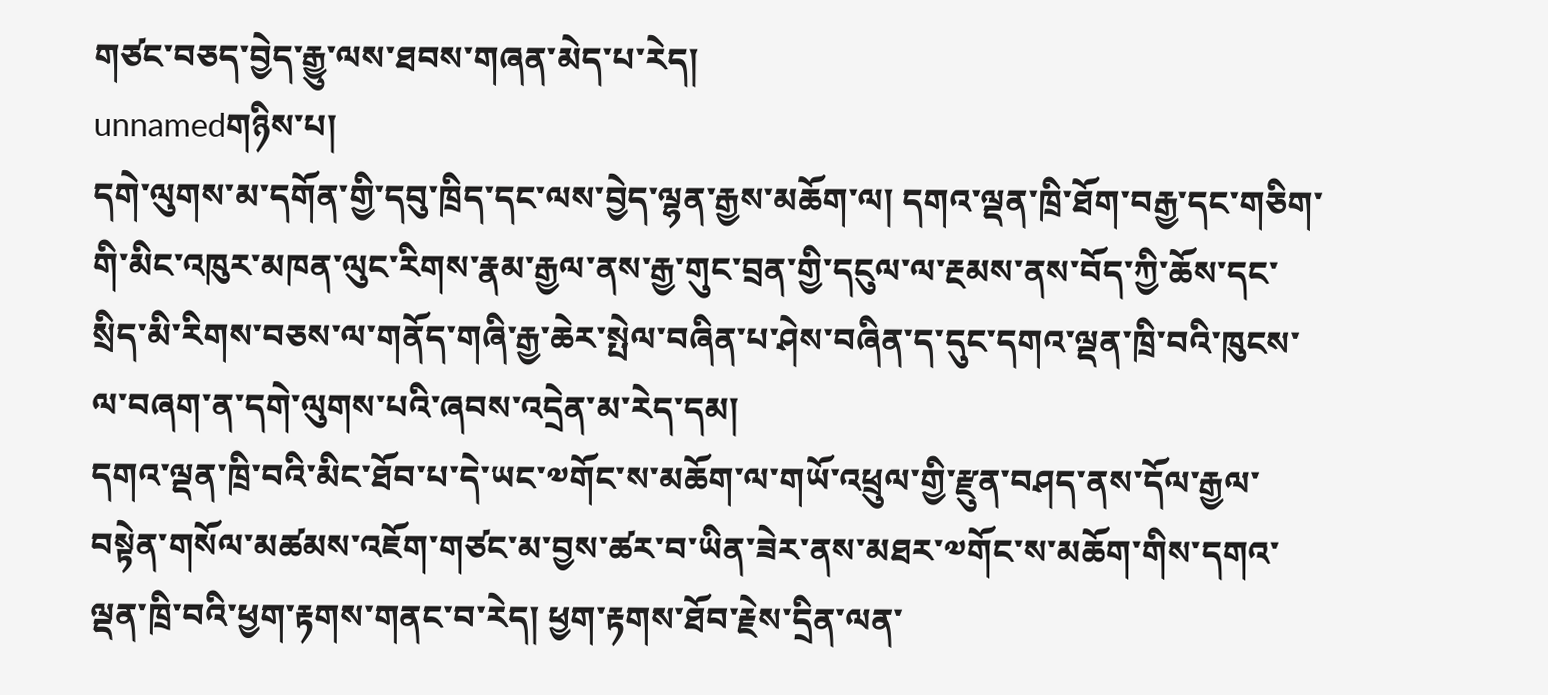གཙང་བཅད་བྱེད་རྒྱུ་ལས་ཐབས་གཞན་མེད་པ་རེད།
unnamedགཉིས་པ།
དགེ་ལུགས་མ་དགོན་གྱི་དབུ་ཁྲིད་དང་ལས་བྱེད་ལྷན་རྒྱས་མཆོག་ལ། དགའ་ལྡན་ཁྲི་ཐོག་བརྒྱ་དང་གཅིག་གི་མིང་འཁུར་མཁན་ལུང་རིགས་རྣམ་རྒྱལ་ནས་རྒྱ་གུང་བྲན་གྱི་དངུལ་ལ་རྔམས་ནས་བོད་ཀྱི་ཆོས་དང་སྲིད་མི་རིགས་བཅས་ལ་གནོད་གཞི་རྒྱ་ཆེར་སྤེལ་བཞིན་པ་ཤེས་བཞིན་ད་དུང་དགའ་ལྡན་ཁྲི་བའི་ཁུངས་ལ་བཞག་ན་དགེ་ལུགས་པའི་ཞབས་འདྲེན་མ་རེད་དམ།
དགའ་ལྡན་ཁྲི་བའི་མིང་ཐོབ་པ་དེ་ཡང་༧གོང་ས་མཆོག་ལ་གཡོ་འཕྲུལ་གྱི་རྫུན་བཤད་ནས་དོལ་རྒྱལ་བསྟེན་གསོལ་མཚམས་འཇོག་གཙང་མ་བྱས་ཚར་བ་ཡིན་ཟེར་ནས་མཐར་༧གོང་ས་མཆོག་གིས་དགའ་ལྡན་ཁྲི་བའི་ཕྱག་རྟགས་གནང་བ་རེད། ཕྱག་རྟགས་ཐོབ་རྗེས་དྲིན་ལན་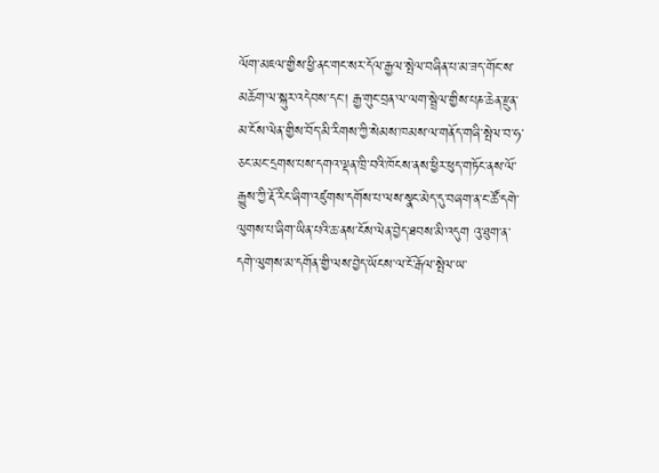ལོག་མཇལ་གྱིས་ཕྱི་ནང་གང་སར་དོལ་རྒྱལ་སྤེལ་བཞིན་པ་མ་ཟད་གོང་ས་མཆོག་ལ་སྐུར་འདེབས་དང་། རྒྱ་གུང་བྲན་ལ་ལག་སྦྲེལ་གྱིས་པཎ་ཆེན་རྫུན་མ་ངོས་ལེན་གྱིས་བོད་མི་རིགས་ཀྱི་སེམས་ཁམས་ལ་གནོད་གཞི་སྤེལ་བ་ཧ་ཅང་མང་དྲགས་པས་དགའ་ལྡན་ཁྲི་བའི་ཁོངས་ནས་ཕྱིར་ཕུད་གཏོང་ནས་ལོ་རྒྱུས་ཀྱི་རྡོ་རིང་ཞིག་འཛུགས་དགོས་པ་ལས་སྣང་མེད་དུ་བཞག་ན་ང་ཚོ་དགེ་ལུགས་པ་ཞིག་ཡིན་པའི་ཆ་ནས་ངོས་ལེན་བྱེད་ཐབས་མི་འདུག འུ་ཐུག་ན་དགེ་ལུགས་མ་དགོན་གྱི་ལས་བྱེད་ཡོངས་ལ་ངོ་རྒོལ་སྤེལ་ཡ་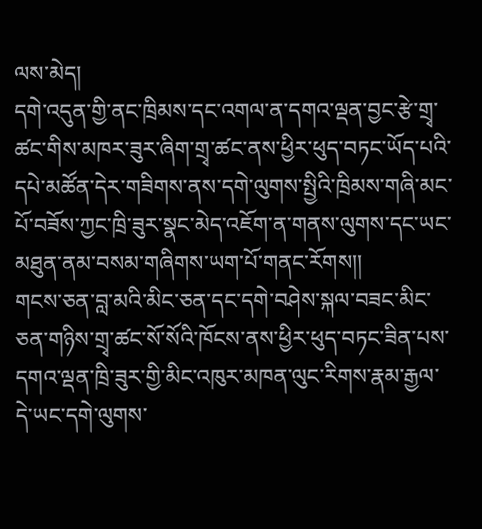ལས་མེད།
དགེ་འདུན་གྱི་ནང་ཁྲིམས་དང་འགལ་ན་དགའ་ལྡན་བྱང་རྩེ་གྲྭ་ཚང་གིས་མཁར་ཟུར་ཞིག་གྲྭ་ཚང་ནས་ཕྱིར་ཕུད་བཏང་ཡོད་པའི་དཔེ་མཚོན་དེར་གཟིགས་ནས་དགེ་ལུགས་སྤྱིའི་ཁྲིམས་གཞི་མང་པོ་བཟོས་ཀྱང་ཁྲི་ཟུར་སྣང་མེད་འཇོག་ན་གནས་ལུགས་དང་ཡང་མཐུན་ནམ་བསམ་གཞིགས་ཡག་པོ་གནང་རོགས།།
གངས་ཅན་བླ་མའི་མིང་ཅན་དང་དགེ་བཤེས་སྐལ་བཟང་མིང་ཅན་གཉིས་གྲྭ་ཚང་སོ་སོའི་ཁོངས་ནས་ཕྱིར་ཕུད་བཏང་ཟིན་པས་དགའ་ལྡན་ཁྲི་ཟུར་གྱི་མིང་འཁུར་མཁན་ལུང་རིགས་རྣམ་རྒྱལ་དེ་ཡང་དགེ་ལུགས་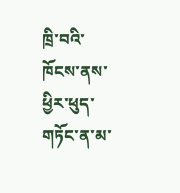ཁྲི་བའི་ཁོངས་ནས་ཕྱིར་ཕུད་གཏོང་ན་མ་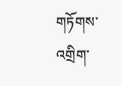གཏོགས་འགྲིག་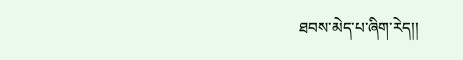ཐབས་མེད་པ་ཞིག་རེད།།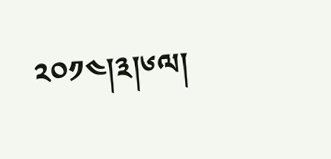༢༠༡༤།༣།༦ལ།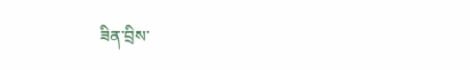ཟིན་བྲིས་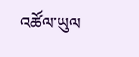འཚོལ་ཡུལ